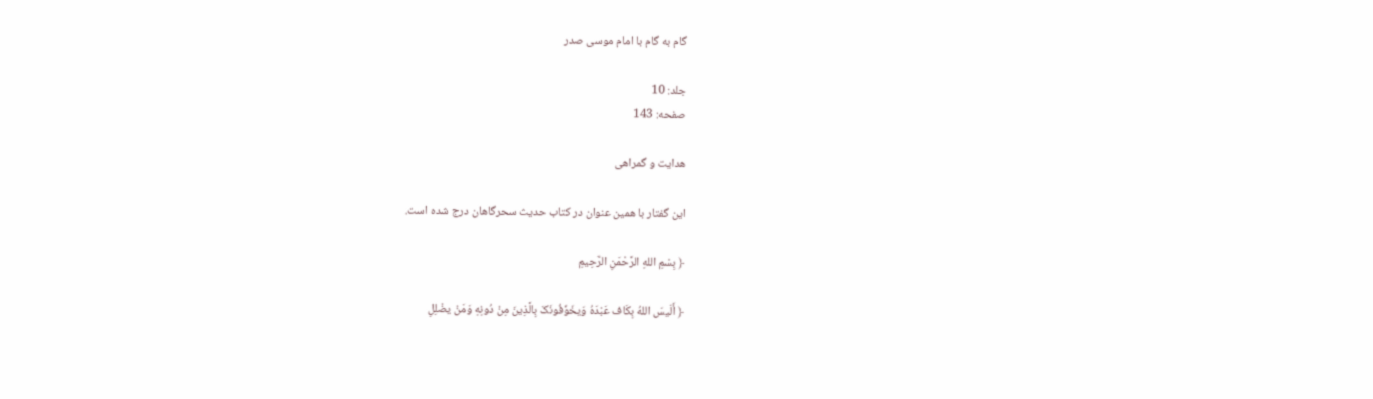گام به گام با امام موسی صدر

جلد: 10
صفحه: 143

هدایت و گمراهی

این گفتار با همین عنوان در کتاب حدیث سحرگاهان درج شده است.

﴿ بِسْمِ اللهِ الرَّحْمَنِ الرَّحِیمِ

﴿ أَلَیسَ اللهُ بِکَاف عَبْدَهُ وَیخَوِّفُونَکَ بِالَّذِینَ مِنْ دُونِهِ وَمَنْ یضْلِلِ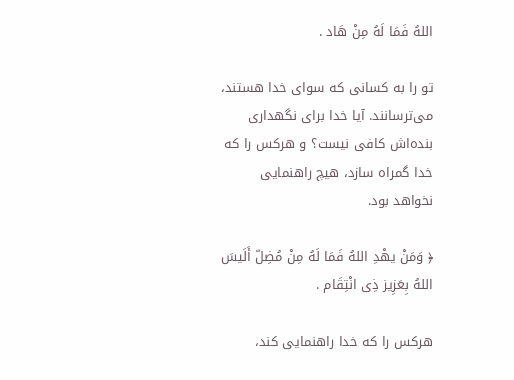اللهُ فَمَا لَهُ مِنْ هَاد .

تو را به کسانی که سوای خدا هستند، می‌ترسانند. آیا خدا برای نگهداری بنده‌اش کافی نیست؟ و هرکس را که خدا گمراه سازد، هیچ راهنمایی نخواهد بود.

﴿ وَمَنْ یهْدِ اللهُ فَمَا لَهُ مِنْ مُضِلّ أَلَیسَ اللهُ بِعَزِیز ذِی انْتِقَام .

هرکس را که خدا راهنمایی کند،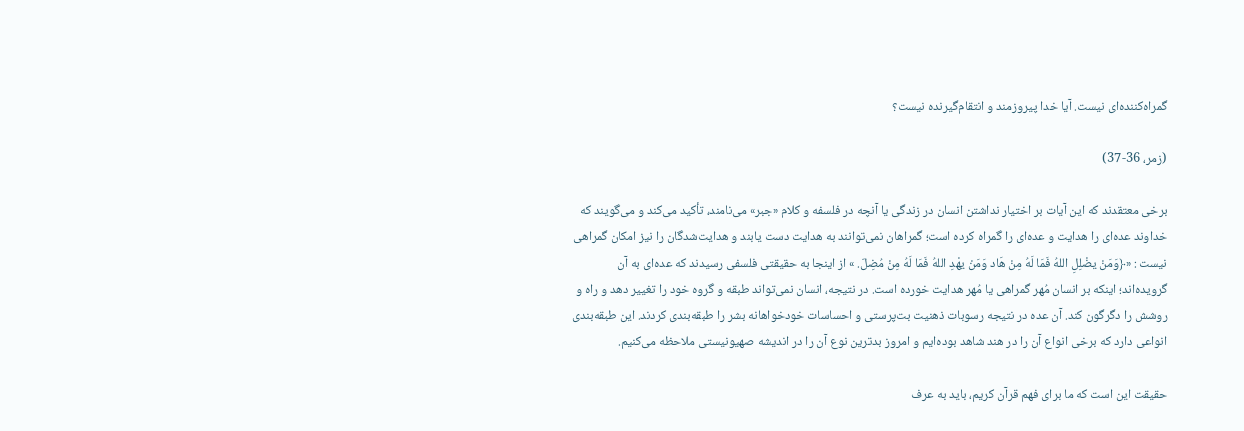گمراه‌کننده‌ای نیست. آیا خدا پیروزمند و انتقام‌گیرنده نیست؟

(زمر، 36-37)

برخی معتقدند که این آیات بر اختیار نداشتن انسان در زندگی یا آنچه در فلسفه و کلام «جبر» می‌نامند، تأکید می‌کند و می‌گویند که خداوند عده‌ای را هدایت و عده‌ای را گمراه کرده است؛ گمراهان نمی‌توانند به هدایت دست یابند و هدایت‌شدگان را نیز امکان گمراهی نیست : «﴿وَمَنْ یضْلِلِ اللهُ فَمَا لَهُ مِنْ هَاد وَمَنْ یهْدِ اللهُ فَمَا لَهُ مِنْ مُضِلّ. » از اینجا به حقیقتی فلسفی رسیدند که عده‌ای به آن گرویده‌اند؛ اینکه بر انسان مُهر گمراهی یا مُهر هدایت خورده است. در نتیجه، انسان نمی‌تواند طبقه و گروه خود را تغییر دهد و راه و روشش را دگرگون کند. آن عده در نتیجه رسوبات ذهنیت بت‌پرستی و احساسات خودخواهانه بشر را طبقه‌بندی کردند. این طبقه‌بندی انواعی دارد که برخی انواع آن را در هند شاهد بوده‌ایم و امروز بدترین نوع آن را در اندیشه صهیونیستی ملاحظه می‌کنیم.

حقیقت این است که ما برای فهم قرآن کریم، باید به عرف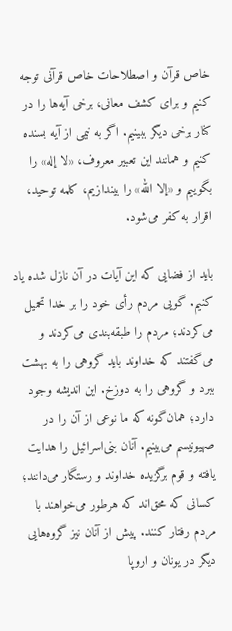خاص قرآن و اصطلاحات خاص قرآنی توجه کنیم و برای کشف معانی، برخی آیه‌ها را در کنار برخی دیگر ببینیم. اگر به نیمی از آیه بسنده کنیم و همانند این تعبیر معروف، «لا إله» را بگوییم و «إلا الله» را بیندازیم، کلمه توحید، اقرار به کفر می‌شود.

باید از فضایی که این آیات در آن نازل شده یاد کنیم. گویی مردم رأی خود را بر خدا تحمیل می‌کردند؛ مردم را طبقه‌بندی می‌کردند و می‌گفتند که خداوند باید گروهی را به بهشت ببرد و گروهی را به دوزخ. این اندیشه وجود دارد؛ همان‌گونه که ما نوعی از آن را در صهیونیسم می‌بینیم. آنان بنی‌اسرائیل را هدایت یافته و قوم برگزیده خداوند و رستگار می‌دانند؛ کسانی که محق‌اند که هرطور می‌خواهند با مردم رفتار کنند. پیش از آنان نیز گروه‌هایی دیگر در یونان و اروپا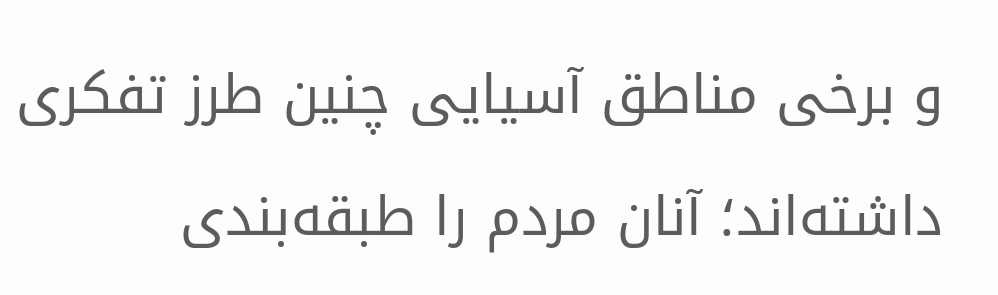و برخی مناطق آسیایی چنین طرز تفکری داشته‌اند؛ آنان مردم را طبقه‌بندی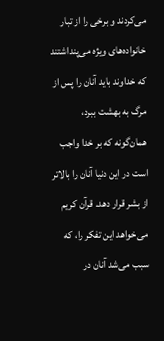می‌کردند و برخی را از تبار خانواده‌های ویژه می‌پنداشتند که خداوند باید آنان را پس از مرگ به بهشت ببرد، همان‌گونه که بر خدا واجب است در این دنیا آنان را بالاتر از بشر قرار دهد. قرآن کریم می‌خواهد این تفکر را، که سبب می‌شد آنان در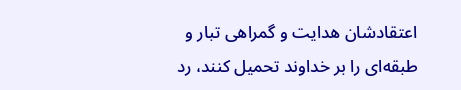اعتقادشان هدایت و گمراهی تبار و طبقه‌ای را بر خداوند تحمیل کنند، رد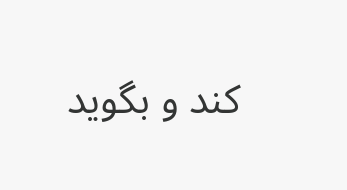کند و بگوید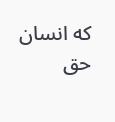که انسان حق